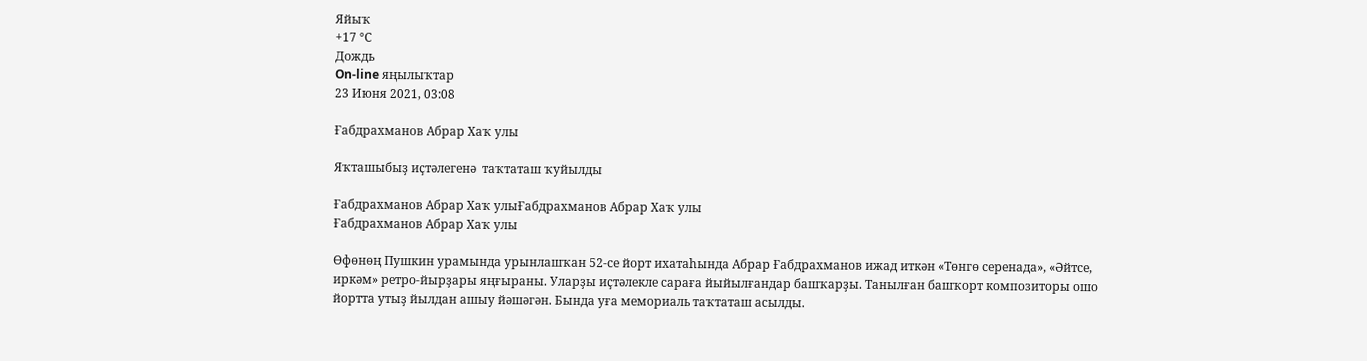Яйыҡ
+17 °С
Дождь
On-line яңылыҡтар
23 Июня 2021, 03:08

Ғабдрахманов Абрар Хаҡ улы

Яҡташыбыҙ иҫтәлегенә  таҡтаташ ҡуйылды

Ғабдрахманов Абрар Хаҡ улыҒабдрахманов Абрар Хаҡ улы
Ғабдрахманов Абрар Хаҡ улы

Өфөнөң Пушкин урамында урынлашҡан 52-се йорт ихатаһында Абрар Ғабдрахманов ижад иткән «Төнгө серенада», «Әйтсе, иркәм» ретро-йырҙары яңғыраны. Уларҙы иҫтәлекле сараға йыйылғандар башҡарҙы. Танылған башҡорт композиторы ошо йортта утыҙ йылдан ашыу йәшәгән. Бында уға мемориаль таҡтаташ асылды.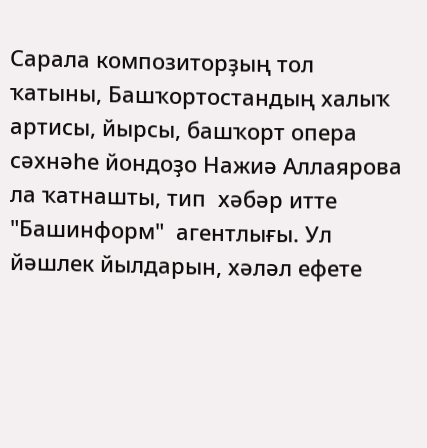Сарала композиторҙың тол ҡатыны, Башҡортостандың халыҡ артисы, йырсы, башҡорт опера сәхнәһе йондоҙо Нажиә Аллаярова ла ҡатнашты, тип  хәбәр итте "Башинформ"  агентлығы. Ул йәшлек йылдарын, хәләл ефете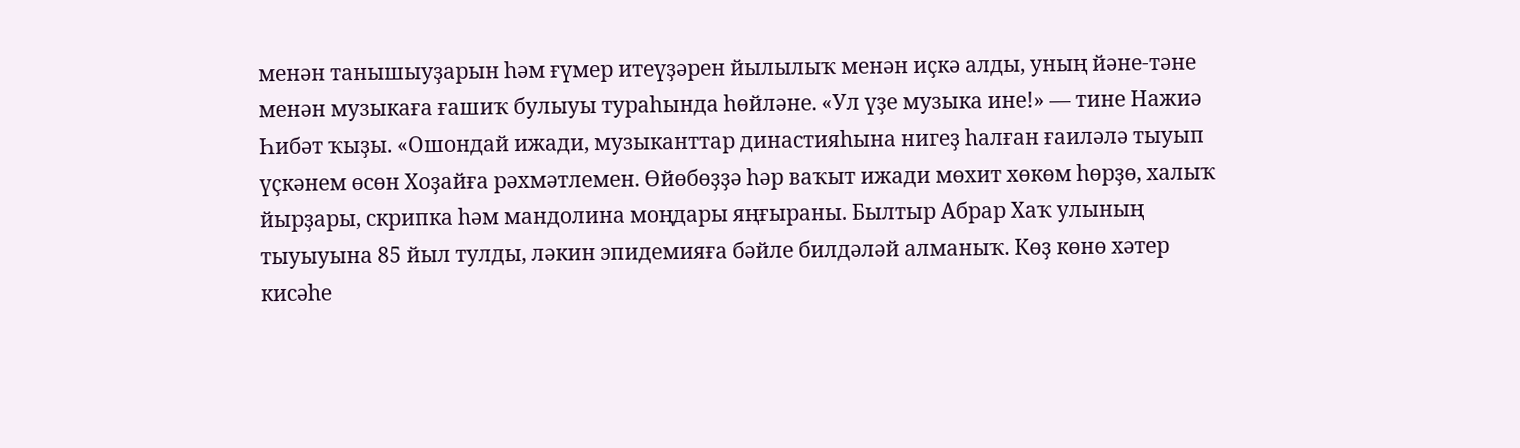менән танышыуҙарын һәм ғүмер итеүҙәрен йылылыҡ менән иҫкә алды, уның йәне-тәне менән музыкаға ғашиҡ булыуы тураһында һөйләне. «Ул үҙе музыка ине!» — тине Нажиә Һибәт ҡыҙы. «Ошондай ижади, музыканттар династияһына нигеҙ һалған ғаиләлә тыуып үҫкәнем өсөн Хоҙайға рәхмәтлемен. Өйөбөҙҙә һәр ваҡыт ижади мөхит хөкөм һөрҙө, халыҡ йырҙары, скрипка һәм мандолина моңдары яңғыраны. Былтыр Абрар Хаҡ улының тыуыуына 85 йыл тулды, ләкин эпидемияға бәйле билдәләй алманыҡ. Көҙ көнө хәтер кисәһе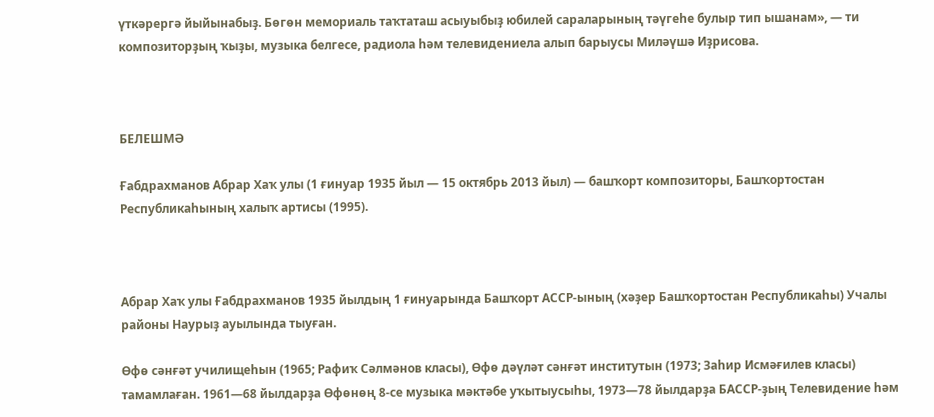үткәрергә йыйынабыҙ. Бөгөн мемориаль таҡтаташ асыуыбыҙ юбилей сараларының тәүгеһе булыр тип ышанам», — ти композиторҙың ҡыҙы, музыка белгесе, радиола һәм телевидениела алып барыусы Миләүшә Иҙрисова.



БЕЛЕШМӘ

Ғабдрахманов Абрар Хаҡ улы (1 ғинуар 1935 йыл — 15 октябрь 2013 йыл) — башҡорт композиторы, Башҡортостан Республикаһының халыҡ артисы (1995).



Абрар Хаҡ улы Ғабдрахманов 1935 йылдың 1 ғинуарында Башҡорт АССР-ының (хәҙер Башҡортостан Республикаһы) Учалы районы Наурыҙ ауылында тыуған.

Өфө сәнғәт училищеһын (1965; Рафиҡ Сәлмәнов класы), Өфө дәүләт сәнғәт институтын (1973; Заһир Исмәғилев класы) тамамлаған. 1961—68 йылдарҙа Өфөнөң 8‑се музыка мәктәбе уҡытыусыһы, 1973—78 йылдарҙа БАССР‑ҙың Телевидение һәм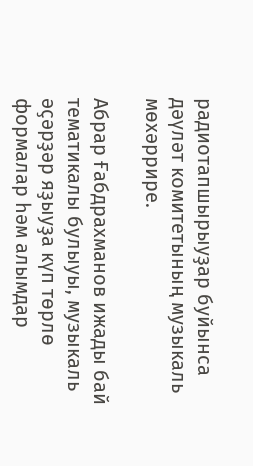радиотапшырыуҙар буйынса дәүләт комитетының музыкаль мөхәррире.

Абрар Ғабдрахманов ижады бай тематикалы булыуы, музыкаль әҫәрҙәр яҙыуҙа күп төрлө формалар һәм алымдар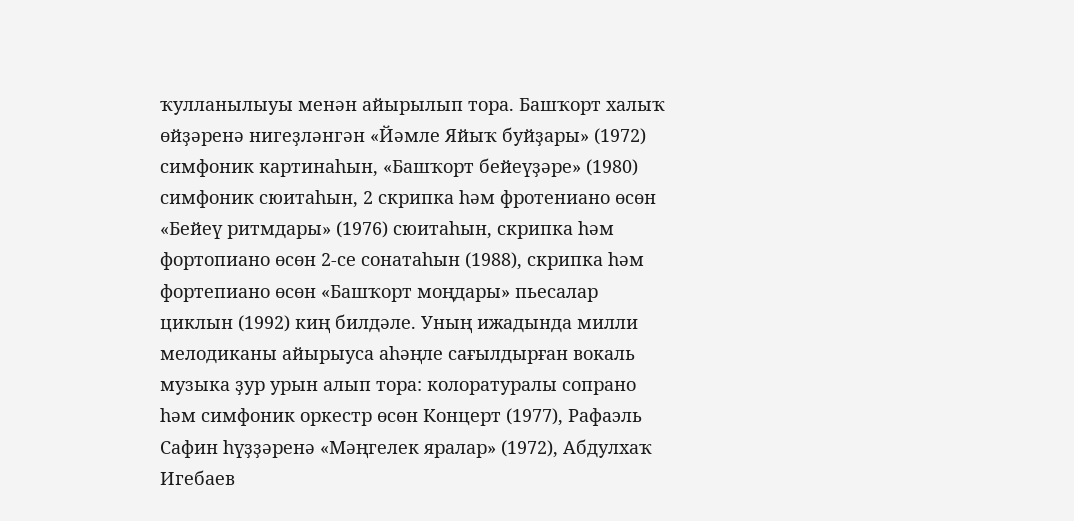ҡулланылыуы менән айырылып тора. Башҡорт халыҡ өйҙәренә нигеҙләнгән «Йәмле Яйыҡ буйҙары» (1972) симфоник картинаһын, «Башҡорт бейеүҙәре» (1980) симфоник сюитаһын, 2 скрипка һәм фротениано өсөн «Бейеү ритмдары» (1976) сюитаһын, скрипка һәм фортопиано өсөн 2‑се сонатаһын (1988), скрипка һәм фортепиано өсөн «Башҡорт моңдары» пьесалар циклын (1992) киң билдәле. Уның ижадында милли мелодиканы айырыуса аһәңле сағылдырған вокаль музыка ҙур урын алып тора: колоратуралы сопрано һәм симфоник оркестр өсөн Концерт (1977), Рафаэль Сафин һүҙҙәренә «Мәңгелек яралар» (1972), Абдулхаҡ Игебаев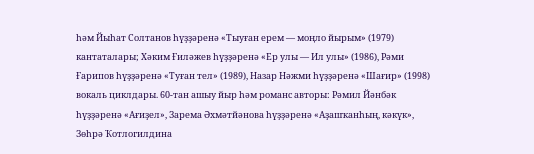һәм Йыһат Солтанов һүҙҙәренә «Тыуған ерем — моңло йырым» (1979) кантаталары; Хәким Ғиләжев һүҙҙәренә «Ер улы — Ил улы» (1986), Рәми Ғарипов һүҙҙәренә «Туған тел» (1989), Назар Нәжми һүҙҙәренә «Шағир» (1998) вокаль циклдары. 60‑тан ашыу йыр һәм романс авторы: Рәмил Йәнбәк һүҙҙәренә «Ағиҙел», Зарема Әхмәтйәнова һүҙҙәренә «Аҙашҡанһың, кәкүк», Зөһрә Ҡотлогилдина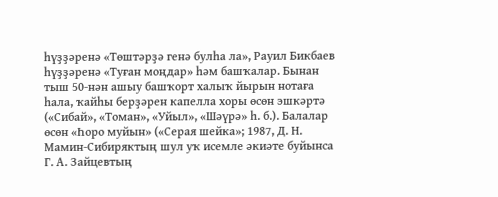һүҙҙәренә «Төштәрҙә генә булһа ла», Рауил Бикбаев һүҙҙәренә «Туған моңдар» һәм башҡалар. Бынан тыш 50‑нән ашыу башҡорт халыҡ йырын нотаға һала, ҡайһы берҙәрен капелла хоры өсөн эшкәртә («Сибай», «Томан», «Уйыл», «Шәүрә» һ. б.). Балалар өсөн «Һоро муйын» («Серая шейка»; 1987, Д. Н. Мамин-Сибиряктың шул уҡ исемле әкиәте буйынса Г. А. Зайцевтың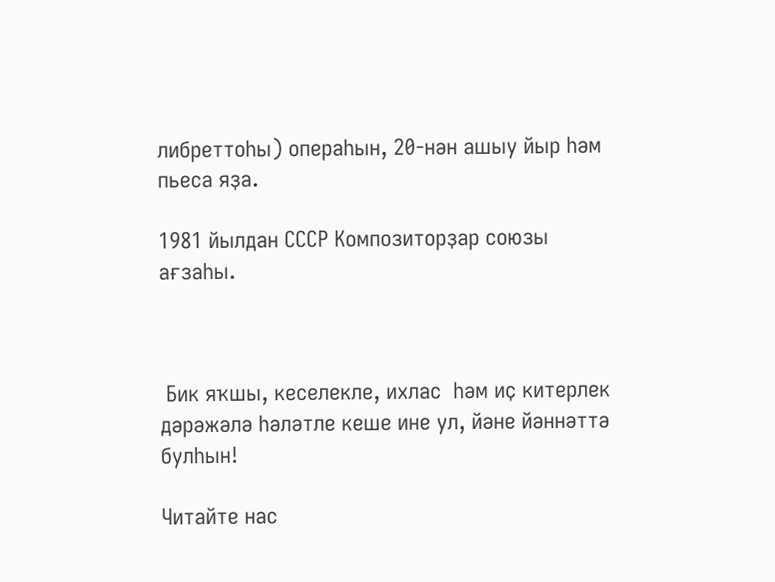либреттоһы) операһын, 20‑нән ашыу йыр һәм пьеса яҙа.

1981 йылдан СССР Композиторҙар союзы ағзаһы.



 Бик яҡшы, кеселекле, ихлас  һәм иҫ китерлек дәрәжәлә һәләтле кеше ине ул, йәне йәннәттә булһын!

Читайте нас